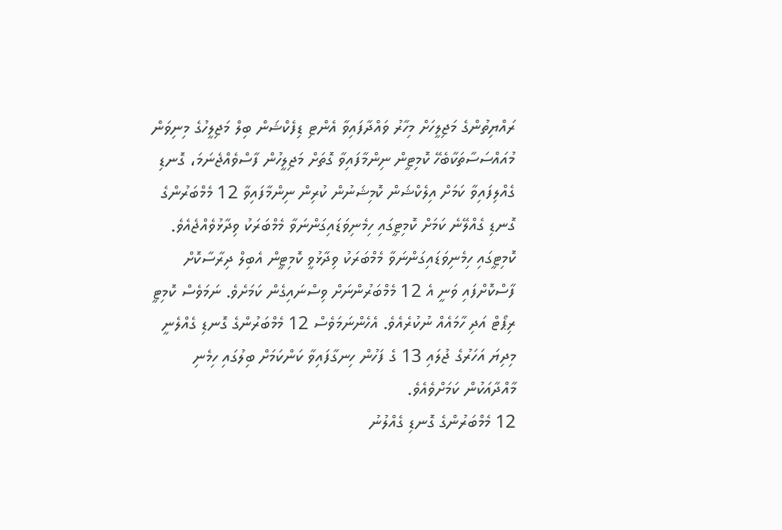ރައްޔިތުންގެ މަޖިލީހަށް މިހާރު ވައްދާފައިވާ އެންޓި ޑިފެކްޝަން ބިލް މަޖިލީހުގެ މިނިވަން މުއައްސަސާތަކާބެހޭ ކޮމިޓީން ނިންމާފައިވާ ގޮތަށް މަޖިލީހުން ފާސްވެއްޖެނަމަ، ގޮނޑި ގެއްލިފައިވާ ކަމަށް އިލެކްޝަން ކޮމިޝަނުން ކުރިން ނިންމާފައިވާ 12 މެމްބަރުންގެ ގޮނޑި ގެއްލޭނެ ކަމަށް ކޮމިޓީގައި ހިމެނިވަޑައިގަންނަވާ މެމްބަރަކު ވިދާޅުވެއްޖެއެވެ.
ކޮމިޓީގައި ހިމެނިވަޑައިގަންނަވާ މެމްބަރަކު ވިދާޅުވީ ކޮމިޓީން އެބިލް ދިރާސާކޮށް ފާސްކޮށްފައި ވަނީ އެ 12 މެމްބަރުންނަށް ވިސްނައިގެން ކަމަށެވެ. ނަމަވެސް ކޮމިޓީ ރިޕޯޓް އަދި ހާމައެއް ނުކުރެއެވެ. އެހެންނަމަވެސް 12 މެމްބަރުންގެ ގޮނޑި ގެއްލެނީ މިދިޔަ އަހަރުގެ ޖުލައި 13 ގެ ފަހުން ހިނގާފައިވާ ކަންކަމަށް ބިލުގައި ހިމެނި މާއްދާއަކުން ކަމަށްވެއެވެ.
12 މެމްބަރުންގެ ގޮނޑި ގެއްލުނު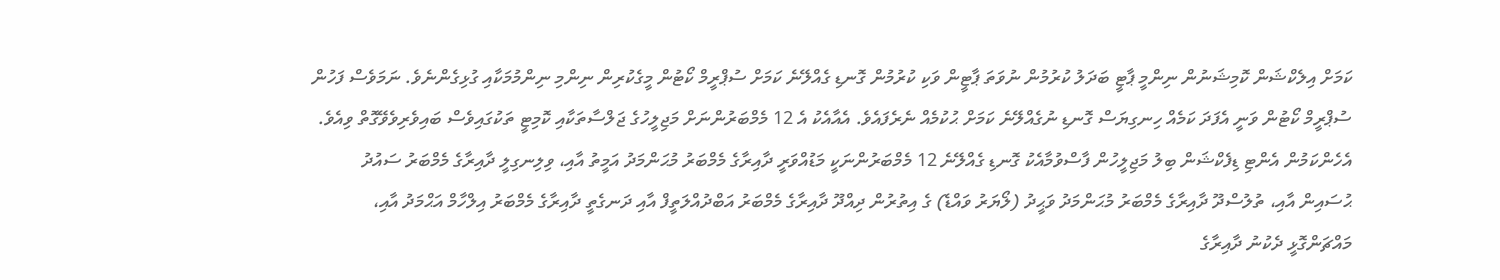ކަމަށް އިލެކްޝަން ކޮމިޝަނުން ނިންމީ ޕާޓީ ބަދަލު ކުރުމުން ނުވަތަ ޕާޓީން ވަކި ކުރުމުން ގޮނޑި ގެއްލޭނެ ކަމަށް ސުޕްރީމް ކޯޓުން މީގެކުރިން ނިންމި ނިންމުމަކާއި ގުޅިގެންނެވެ. ނަމަވެސް ފަހުން ސުޕްރީމް ކޯޓުން ވަނީ އެފަދަ ކަމެއް ހިނގިޔަސް ގޮނޑި ނުގެއްލޭނެ ކަމަށް ޙުކުމެއް ނެރެފައެވެ. އެއާއެކު އެ 12 މެމްބަރުންނަށް މަޖިލީހުގެ ޖަލްސާތަކާއި ކޮމިޓީ ތަކުގައިވެސް ބައިވެރިވެވޭގޮތް ވިއެވެ.
އެހެންކަމުން އެންޓި ޑިފެކްޝަން ބިލު މަޖިލީހުން ފާސްވުމާއެކު ގޮނޑި ގެއްލޭނެ 12 މެމްބަރުންނަކީ މަޑުއްވަރީ ދާއިރާގެ މެމްބަރު މުޙަންމަދު އަމީތު އާއި، ވިލިނގިލީ ދާއިރާގެ މެމްބަރު ސައުދު ޙުސައިން އާއި، ތުލުސްދޫ ދާއިރާގެ މެމްބަރު މުޙަންމަދު ވަޙީދު (ލޯޔަރު ވައްޑެ) ގެ އިތުރުން ދިއްދޫ ދާއިރާގެ މެމްބަރު އަބްދުއްލަތީފް އާއި ދަނގެތީ ދާއިރާގެ މެމްބަރު އިލްހާމް އަޙްމަދު އާއި، މައްޗަންގޮޅީ ދެކުނު ދާއިރާގެ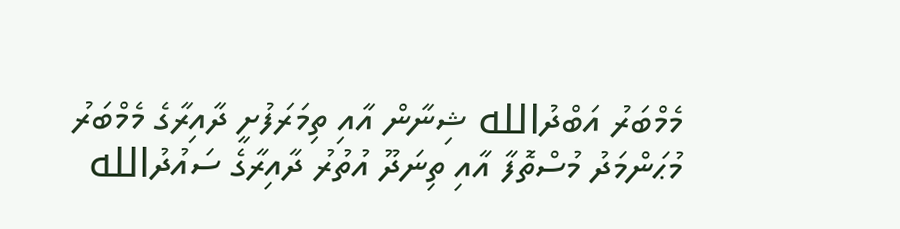މެމްބަރު އަބްދުالله ޝިނާން އާއި ތިމަރަފުށީ ދާއިރާގެ މެމްބަރު މުޙަންމަދު މުސްތޮފާ އާއި ތިނަދޫ އުތުރު ދާއިރާގެ ސައުދުالله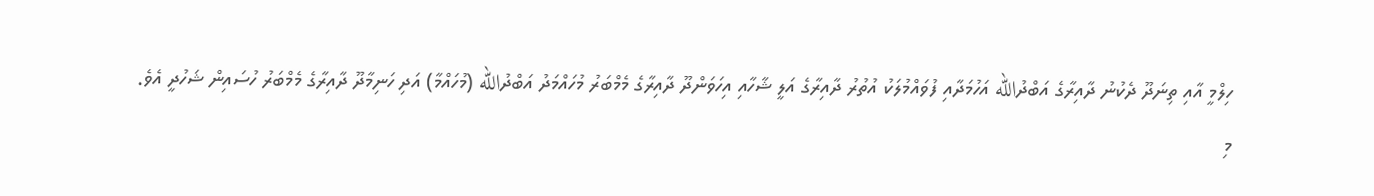ހިލްމީ އާއި ތިނަދޫ ދެކުނު ދާއިރާގެ އަބްދުالله އަހުމަދާއި ފުވައްމުލަކު އުތުރު ދާއިރާގެ އަލީ ޝާހާއި އިހަވަންދޫ ދާއިރާގެ މެމްބަރު މުހައްމަދު އަބްދުالله (މުހައްމާ) އަދި ހަނިމާދޫ ދާއިރާގެ މެމްބަރު ހުސައިން ޝަހުދީ އެވެ.
މި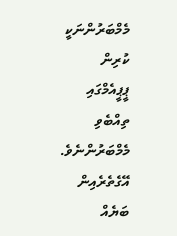މެމްބަރުންނަކީ ކުރިން ޕީޕީއެމްގައި ތިއްބެވި މެމްބަރުންނެވެ. އޭގެތެރެއިން ބަޔެއް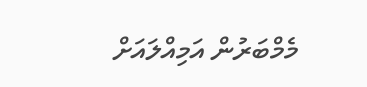މެމްބަރުން އަމިއްލައަށް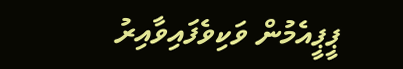ޕީޕީއެމުން ވަކިވެފައިވާއިރު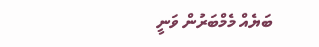ބަޔެއް މެމްބަރުން ވަނީ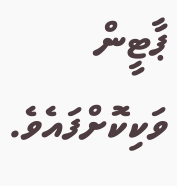ޕާޓީން ވަކިކޮށްފައެވެ.